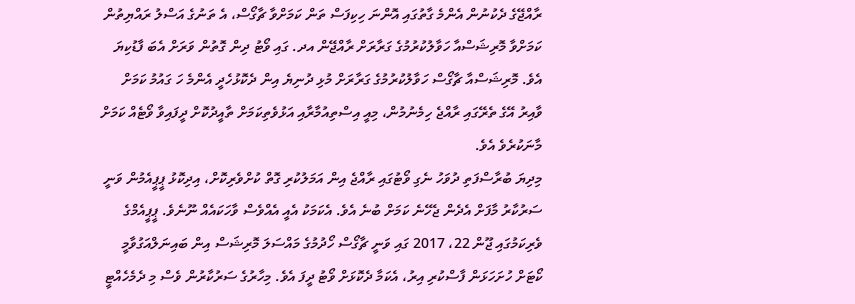ރާއްޖޭގެ ދެކުނުން އެންމެ ގާތުގައި އޮންނަ ހިކިފަސް ތަން ކަމަށްވާ ޗާގޯސް، އެ ތަނުގެ އަސްލު ރައްޔިތުން ކަމަށްވާ މޮރިޝަސްއާ ހަވާލުކުރުމުގެ ގަރާރަށް ރާއްޖޭން އދ. ގައި ވޯޓު ދިން ގޮތުން ވަރަށް އެބަ ފާޑުކިޔަ އެވެ. މޮރިޝަސްއާ ޗާގޯސް ހަވާލުކުރުމުގެ ގަރާރަށް މުޅި ދުނިޔެ އިން ދެކޮޅުހެދީ އެންމެ ހަ ގައުމު ކަމަށް ވާއިރު އޭގެ ތެރޭގައި ރާއްޖެ ހިމެނުމުން، މިއީ އިސްތިއުމާރާއި އަޅުވެތިކަމަށް ތާއީދުކޮށް ދީފައިވާ ވޯޓެއް ކަމަށް މާނަކުރެވެ އެވެ.
މިދިޔަ ބުރާސްފަތި ދުވަހު ނެގި ވޯޓުގައި ރާއްޖެ އިން އަމަލުކުރި ގޮތް ކުށްވެރިކޮށް، އިދިކޮޅު ޕީޕީއެމުން ވަނީ ސަރުކާރު މާފަށް އެދެން ޖެހޭނެ ކަމަށް ބުނެ އެވެ. އެކަމަކު އެއީ އެއްވެސް ވާހަކައެއް ނޫނެވެ. ޕީޕީއެމްގެ ވެރިކަމުގައި ޖޫން 22، 2017 ގައި ވަނީ ޗާގޯސް ހޯދުމުގެ މައްސަލަ މޮރިޝަސް އިން ބައިނަލްއަގުވާމީ ކޯޓަށް ހުށަހަޅަން ފާސްކުރި އިރު، އެކަމާ ދެކޮޅަށް ވޯޓު ދީފަ އެވެ. މިހާރުގެ ސަރުކާރުން ވެސް މި ދެމެހެއްޓީ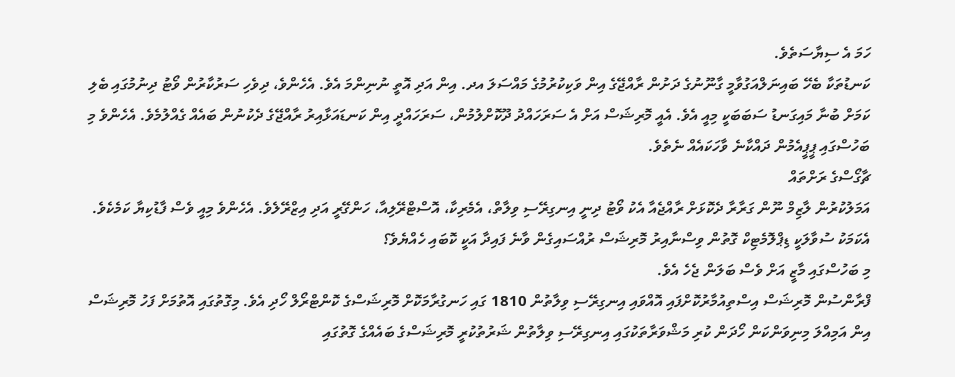ހަމަ އެ ސިޔާސަތެވެ.
ކަނޑުތަކާ ބެހޭ ބައިނަލްއަގުވާމީ ގާނޫނުގެ ދަށުން ރާއްޖޭގެ އިން ވަކިކުރުމުގެ މައްސަލަ އދ. އިން އަދި އޮތީ ނުނިންމަ އެވެ. އެހެންވެ، ދިވެހި ސަރުކާރުން ވޯޓު ދިނުމުގައި ބެލި ކަމަށް ބުނާ މައިގަނޑު ސަބަބަކީ މިއީ އެވެ. އެއީ މޮރިޝަސް އަށް އެ ސަރަހައްދު ދޫކޮށްލުމުން، ސަރަހައްދީ އިން ކަނޑައަޅާއިރު ރާއްޖޭގެ ދެކުނުން ބައެއް ގެއްލުމެވެ. އެހެންވެ މި ބަހުސްގައި ޕީޕީއެމުން ދައްކާނެ ވާހަކައެއް ނެތެވެ.
ޗާގޯސްގެ ރަށްތައް
އަމަލުކުރުން ލާޒިމް ނޫން ގަރާރާ ދެކޮޅަށް ރާއްޖެއާ އެކު ވޯޓު ދިނީ އިނގިރޭސި ވިލާތް، އެމެރިކާ، އޮސްޓްރޭލިއާ، ހަންގޭރީ އަދި އިޒްރޭލެވެ. އެހެންވެ މިއީ ވެސް ފާޑުކިޔާ ކަމެކެވެ. އެކަމަކު ސުވާލަކީ ޑިޕްލޮމެޓިކް ގޮތުން ވިސްނާއިރު މޮރިޝަސް ރުއްސައިގެން ވާނެ ފައިދާ އަކީ ކޮބައި ހެއްޔެވެ؟
މި ބަހުސްގައި މާޒީ އަށް ވެސް ބަލަން ޖެހެ އެވެ.
ފްރާންސުން މޮރިޝަސް އިސްތިއުމާރުކޮށްފައި އޮއްވައި އިނގިރޭސި ވިލާތުން 1810 ގައި ހަނގުރާމަކޮށް މޮރިޝަސްގެ ކޮންޓްރޯލް ހޯދި އެވެ. މިގޮތުގައި އޮތުމަށް ފަހު މޮރިޝަސް އިން އަމިއްލަ މިނިވަންކަން ހޯދަން ކުރި މަޝްވަރާތަކުގައި އިނގިރޭސި ވިލާތުން ޝަރުތުކުރީ މޮރިޝަސްގެ ބައެއްގެ ގޮތުގައި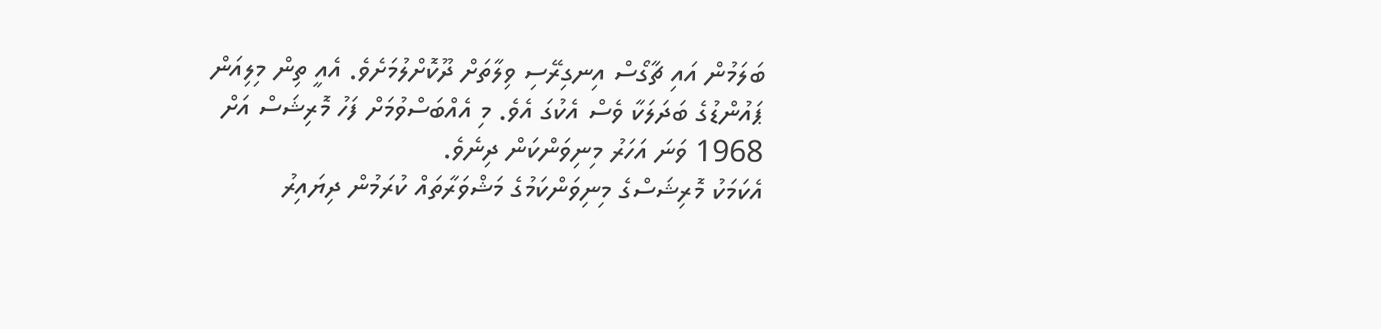ބަލަމުން އައި ޗާގޯސް އިނގިރޭސި ވިލާތަށް ދޫކޮށްލުމަށެވެ. އެއީ ތިން މިލިއަން ޕައުންޑުގެ ބަދަލަކާ ވެސް އެކުގަ އެވެ. މި އެއްބަސްވުމަށް ފަހު މޮރިޝަސް އަށް 1968 ވަނަ އަހަރު މިނިވަންކަން ދިނެވެ.
އެކަމަކު މޮރިޝަސްގެ މިނިވަންކަމުގެ މަޝްވަރާތައް ކުރަމުން ދިޔައިރު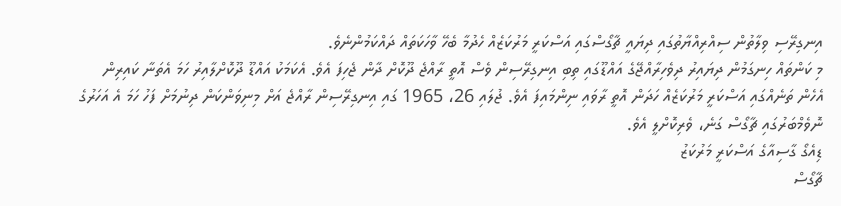އިނގިރޭސި ވިލާތުން ސިއްރިއްޔާތުގައި ދިޔައީ ޗާގޯސްގައި އަސްކަރީ މަރުކަޒެއް ހެދުމާ ބެހޭ ވާހަކަތައް ދައްކަމުންނެވެ.
މި ކަންތައް ހިނގަމުން ދިޔައިރު ދިވެހިރާއްޖޭގެ އައްޑޫގައި ތިބި އިނގިރޭސިން ވެސް އޮތީ ރާއްޖެ ދޫކޮށް ދާން ޖެހިފަ އެވެ. އެކަމަކު އައްޑޫ ދޫކޮށްލާއިރު ހަމަ އެތަނާ ކައިރިން އެހެން ތަނެއްގައި އަސްކަރީ މަރުކަޒެއް ހަދަން އޮތީ ރާވައި ނިންމައިފަ އެވެ. ޖުލައި 26، 1965 ގައި އިނގިރޭސިން ރާއްޖެ އަށް މިނިވަންކަން ދިނުމަށް ފަހު ހަމަ އެ އަހަރުގެ ނޮވެމްބަރުގައި ޗާގޯސް ގަނެ، ވެރިކޮށްލީ އެވެ.
ޑިއެގޯ ގާސިއާގެ އަސްކަރީ މަރުކަޒު
ޗާގޯސް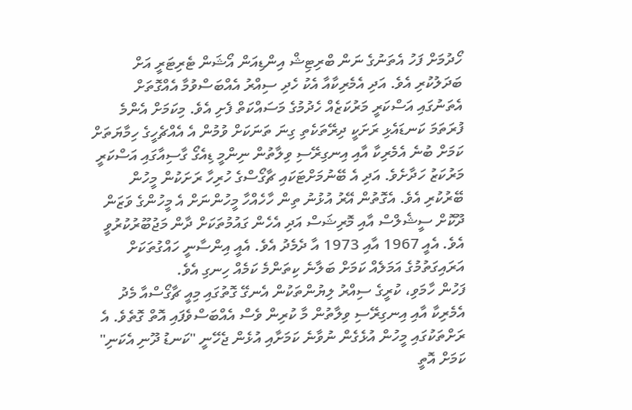ހޯދުމަށް ފަހު އެތަނުގެ ނަން ބްރިޓިޝް އިންޑިއަން އޯޝަން ޓެރިޓަރީ އަށް ބަދަލުކުރި އެވެ. އަދި އެމެރިކާއާ އެކު ހެދި ސިއްރު އެއްބަސްވުމާ އެއްގޮތަށް އެތަނުގައި އަސްކަރީ މަރުކަޒެއް ހެދުމުގެ މަސައްކަތް ފެށި އެވެ. މިކަމަށް އެންމެ ފުރަތަމަ ކަނޑައެޅި ރަށަކީ ދިރޭތަކެތި ގިނަ ތަނަކަށް ވުމުން އެ އެއްޗެހީގެ ހިމާޔަތަށް ކަމަށް ބުނެ އެމެރިކާ އާއި އިނގިރޭސި ވިލާތުން ނިންމީ ޑިއެގޯ ގާސިއާގައި އަސްކަރީ މަރުކަޒު ހަދާށެވެ. އަދި އެ ބޭނުމަށްޓަކައި ޗާގޯސްގެ ހުރިހާ ރަށަކުން މީހުން ބޭރުކުރި އެވެ. އެގޮތުން އޭރު އުޅުނު ތިން ހާހެއްހާ މީހުންނަށް އެ މީހުންގެ ވަޒަން ދޫކޮށް ސީޝެލްސް އާއި މޮރިޝަސް އަދި އެހެން ގައުމުތަކަށް ދާން މަޖުބޫރުކުރުވީ އެވެ. އެއީ 1967 އާއި 1973 އާ ދެމެދު އެވެ. އެއީ އިންސާނީ ހައްގުތަކަށް އަރައިގަތުމުގެ އަމަލެއް ކަމަށް ބަލާނެ ކިތަންމެ ކަމެއް ހިނގި އެވެ.
ފަހުން ހާމަވި، ކުރީގެ ސިއްރު ލިޔުންތަކުން އެނގޭ ގޮތުގައި މިއީ ޗާގޯސްއާ މެދު އެމެރިކާ އާއި އިނގިރޭސި ވިލާތުން މާ ކުރިން ވެސް އެއްބަސްވެފައި އޮތް ގޮތެވެ. އެ ރަށްތަކުގައި މީހުން އުޅެގެން ނުވާނެ ކަމަށާއި އުޅެން ޖެހޭނީ "ކަނޑު ދޫނި އެކަނި" ކަމަށް އޮތީ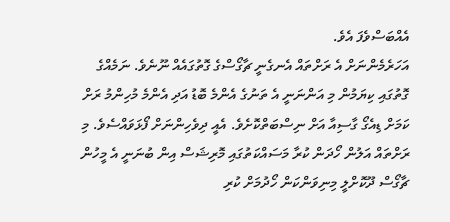އެއްބަސްވެފަ އެވެ.
އަހަރެމެންނަށް އެ ރަށްތައް އެނގެނީ ޗާގޯސްގެ ގޮތުގައެއް ނޫނެވެ. ނަމެއްގެ ގޮތުގައި ކިޔަމުން މި އަންނަނީ އެ ތަނުގެ އެންމެ ބޮޑު އަދި އެންމެ މުހިންމު ރަށް ކަމަށް ޑިއެގޯ ގާސިއާ އަށް ނިސްބަތްކޮށެވެ. އެއީ ދިވެހިންނަށް ފޯޅަވައްސެވެ. މި ރަށްތައް އަލުން ހޯދަން ކުރާ މަސައްކަތުގައި މޮރިޝަސް އިން ބުނަނީ އެ މީހުން ޗާގޯސް ދޫކޮށްލީ މިނިވަންކަން ހޯދުމަށް ކުރި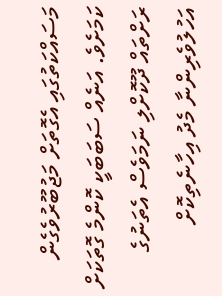މަސައްކަތުގައި އެގޮތަށް މަޖުބޫރުވެގެން ކަމަށެވެ. އަނެއް ސަބަބަކީ ކޮންމެ ގޮތަކަށް ރަށްތައް ދޫކޮށްލި ނަމަވެސް އެތަނުގެ އަހުލުވެރިންނާ މެދު އިހާނެތިކޮށް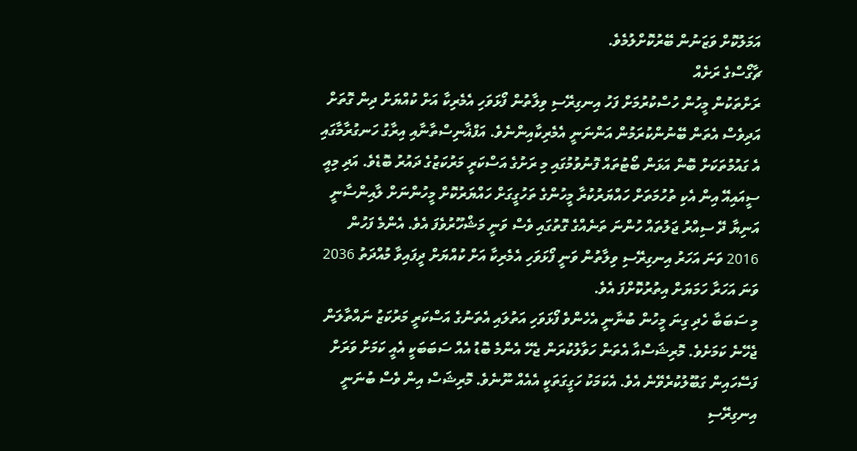އަމަލުކޮށް ވަޒަނުން ބޭރުކޮށްލުމެވެ.
ޗާގޯސްގެ ރަށެއް
ރަށްތަކުން މީހުން ހުސްކުރުމަށް ފަހު އިނގިރޭސި ވިލާތުން ފޯޅަވަހި އެމެރިކާ އަށް ކުއްޔަށް ދިން ގޮތަށް އަދިވެސް އެތަން ބޭނުންކުރަމުން އަންނަނީ އެމެރިކާއިންނެވެ. އަފްޣާނިސްތާނާއި އިރާގު ހަނގުރާމާގައި އެ ގައުމުތަކަށް ބޮން އަޅަން ބޯޓުތައް ފޮނުވުމުގައި މި ރަށުގެ އަސްކަރީ މަރުކަޒުގެ ދައުރު ބޮޑެވެ. އަދި މިއީ ސީއައިއޭ އިން އެކި ތުހުމަތަށް ހައްޔަރުކުރާ މީހުންގެ ތަހުގީގަށް ހައްޔަރުކޮށް މީހުންނަށް ލާއިންސާނީ އަނިޔާ ދޭ ސިއްރު ޖަލުތައް ހުންނަ ތަނެއްގެ ގޮތުގައި ވެސް ވަނީ މަޝްހޫރުވެފަ އެވެ. އެންމެ ފަހުން 2016 ވަނަ އަހަރު އިނގިރޭސި ވިލާތުން ވަނީ ފޯޅަވަހި އެމެރިކާ އަށް ކުއްޔަށް ދީފައިވާ މުއްދަތު 2036 ވަނަ އަހަރާ ހަމަޔަށް އިތުރުކޮށްފަ އެވެ.
މި ސަބަބާ ހެދި ގިނަ މީހުން ބުނާނީ އެހެންވެ ފޯޅަވަހި އަތުލައި އެތަނުގެ އަސްކަރީ މަރުކަޒު ނައްތާލަން ޖެހޭނެ ކަމަށެވެ. މޮރިޝަސްއާ އެތަން ހަވާލުކުރަން ޖެހޭ އެންމެ ބޮޑު އެއް ސަބަބަކީ އެއީ ކަމަށް ވަރަށް ފަސޭހައިން ގަބޫލުކުރެވޭނެ އެވެ. އެކަމަކު ހަގީގަތަކީ އެއެއް ނޫނެވެ. މޮރިޝަސް އިން ވެސް ބުނަނީ އިނގިރޭސި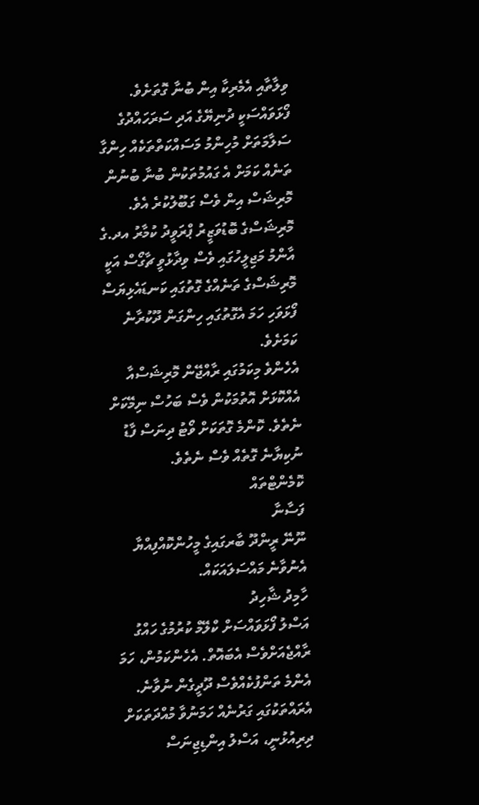ވިލާތާއި އެމެރިކާ އިން ބުނާ ގޮތަށެވެ. ފޯޅަވައްސަކީ ދުނިޔޭގެ އަދި ސަރަހައްދުގެ ސަލާމަތަށް މުހިންމު މަސައްކަތްތަކެއް ހިންގާ ތަނެއް ކަމަށް އެ ގައުމުތަކުން ބުނާ ބުނުން މޮރިޝަސް އިން ވެސް ގަބޫލުކުރެ އެވެ. މޮރިޝަސްގެ ބޮޑުވަޒީރު ޕްރަވީދު ކުމާރު އދ.ގެ އާންމު މަޖިލީހުގައި ވެސް ވިދާޅުވީ ޗާގޯސް އަކީ މޮރިޝަސްގެ ތަނެއްގެ ގޮތުގައި ކަނޑައެޅިޔަސް ފޯޅަވަހި ހަމަ އެގޮތުގައި ހިންގަން ދޫކުރާނެ ކަމަށެވެ.
އެހެންވެ މިކަމުގައި ރާއްޖޭން މޮރިޝަސްއާ އެއްކޮޅަށް އޮތުމަކުން ވެސް ބަހުސް ނިމޭކަށް ނެތެވެ. ކޮންމެ ގޮތަކަށް ވޯޓު ދިނަސް ފާޑު ނުކިޔާނެ ގޮތެއް ވެސް ނެތެވެ.
ކޮމެންޓްތައް
ފަސާނާ
ނޫނޭ ރީންދޫ ބާރގައިގެ މީހުންކޮއްފިއްޔާ އެނުވާނެ މައްސަލައަކައް.
ހާމިދު ޝާހިދު
އަސްލު ފޯޅަވައްސަށް ކްލޭމް ކުރުމުގެ ހައްގު ރާއްޖެއަށްވެސް އެބައޮތް. އެހެންކަމުން، ހަމަ އެންމެ ތަންފުކެއްވެސް ދޫދީގެން ނުވާނެ. އެރައްތަކުގައި ގަރުނެއް ހަމަނުވާ މުއްދަތަކަށް ދިރިއުޅުނީ، އަސްލު އިންޑިޖިނަސް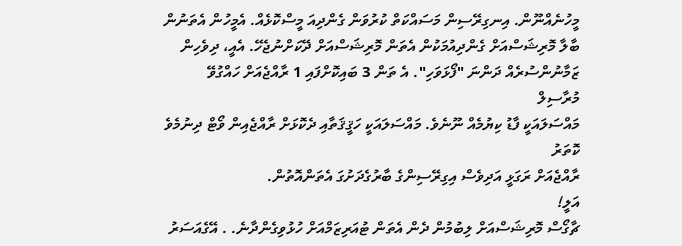މީހުނެއްނޫން. އިނގިރޭސިން މަސައްކަތް ކުރުވަން ގެންދިއަ މީސްކޮޅެއް. އެމީހުން އެތަނުން ބާލާ މޮރިޝަސްއަށް ގެންދިއުމަކުން އެތަން މޮރިޝަސްއަށް ދޭކަށްނުޖެހޭ. އެއީ، ދިވެހިން ޒަމާނުންސުރެއް ދަންނަ "ފޯޅަވަހި". އެ ތަން 3 ބައިކޮށްފައި 1 ރާއްޖެއަށް ހައްގުވޭ
މުރާސިލް
މައްސަލައަކީ ފާޑު ކިޔުމެއް ނޫނެވެ. މައްސަލައަކީ ހަޤީޤަތާއި ދެކޮޅަށް ރާއްޖެއިން ވޯޓް ދިނުމެވެ
ކޮތަރު
ރާއްޖެއަށް ރަގަޅީ އަދިވެސް އިގިރޭސިންގެ ބާރުގެދަށުގަ އެތަންއޮތުން.
އަލީ!
ޗާގޯސް މޮރިޝަސްއަށް ލިބުމުން ދެން އެތަން ޓުއަރިޒަމްއަށް ހުޅުވިގެންދާނެ. . އޭގެއަސަރު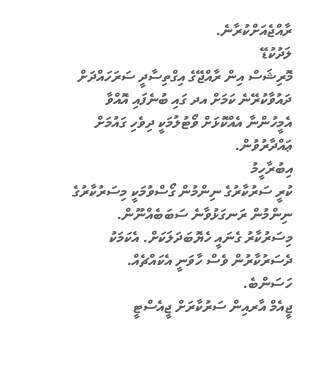ރާއްޖެއަށްކުރާނެ.
ލަދުކުޑޭ
މޮރިޝަސް އިން ރާއްޖޭގެ އިގްތިސާދީ ސަރަހައްދަށް ދައުވާކުރޭނެ ކަމަށް އދ ގައި ބުނެފައި އޮއްވާ އެމީހުންނާ އެއްކޮޅަށް ވޯޓުލުމަކީ ދިވެހި ގައުމަށް ޢައްދާރުވުން.
އިބުރާހީމު
ކުރީ ސަރުކާރުގެ ނިންމުން ގޯސްވުމަކީ މިސަރުކާރުގެ ނިންމުން ރަނގަޅުވާނެ ސަބަބެއްނޫން. މިސަރުކާރު ގެނައީ ހެޔޮބަދަލަކަށް. އެކަމަކު ދެސަރުކާރުން ވެސް ހާވަނީ އެކައްޗެއް.
ހަސަންބެ.
ޖީއެމް އާރއިން ސަރުކާރަށް ޖީއެސްޓީ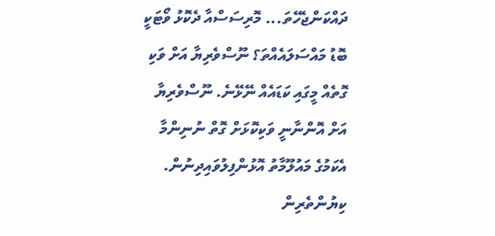ދައްކަންޖެހޭތަ... މޮރިސަސްއާ ދެކޮޅު ވޯޓަކީ ބޮޑު މައްސަލައެއްތަ؟ ނޫސްވެރިޔާ އަށް ވަކި ގޮތެއް މީގައި ކަޑައެއް ނޭޅޭނެ. ނޫސްވެރިޔާ އަށް އޮންނާނީ ވަކިކޮޅަށް ގޮތް ނުނިންމާ އެކަމުގެ މައުލޫމާތު އޮޅުންފިލުވައިދިނުން. ކިޔުންތެރިން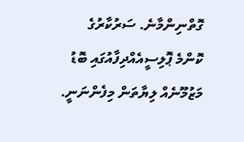ގޮތްނިންމާނެ. ސަރުކާރުގެ ކޮންމެ ޕޮލިސީއެއްދިފާއުގައި ބޮޑު މަޒުމޫނެއް ލިޔާތަން މިފެންނަނީ.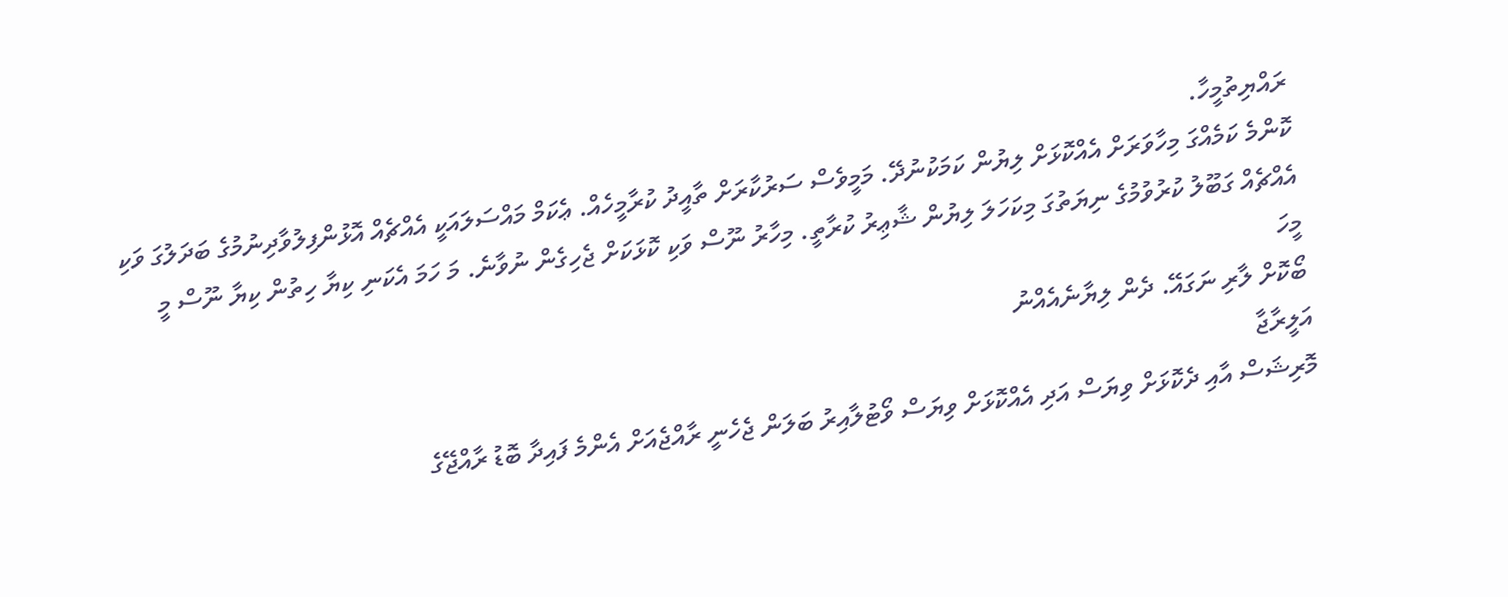ރައްޔިތުމީހާ.
ކޮންމެ ކަމެއްގަ މިހާވަރަށް އެއްކޮޅަށް ލިޔުން ކަމަކުނުދޭ. މަމީވެސް ސަރުކާރަށް ތާއީދު ކުރާމީހެއް. ޢެކަމް މައްސަލައަކީ އެއްޗެއް އޮޅުންފިލުވާދިނުމުގެ ބަދަލުގަ ވަކި އެއްޗެއް ގަބޫލު ކުރުވުމުގެ ނިޔަތުގަ މިކަހަލަ ލިޔުން ޝާޢިރު ކުރާތީ. މިހާރު ނޫސް ވަކި ކޮޅަކަށް ޖެހިގެން ނުވާނެ. މަ ހަމަ އެކަނި ކިޔާ ހިތުން ކިޔާ ނޫސް މީ
މީހަ
ބޯކޮށް ލާރި ނަގައޭ. ދެން ލިޔާނެއެއްނު
އަލީރާޖާ
މޮރިޝަސް އާއި ދެކޮޅަށް ވިޔަސް އަދި އެއްކޮޅަށް ވިޔަސް ވޯޓުލާއިރު ބަލަން ޖެހެނީ ރާއްޖެއަށް އެންމެ ފައިދާ ބޮޑު ރާއްޖޭގެ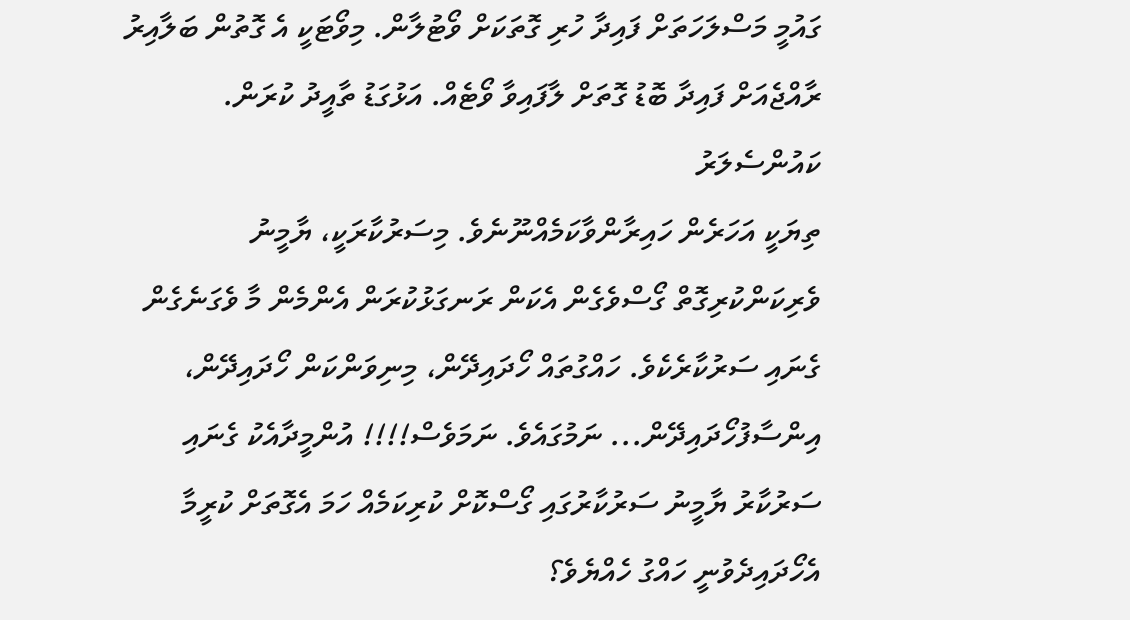ގައުމީ މަސްލަހަތަށް ފައިދާ ހުރި ގޮތަކަށް ވޯޓުލާން. މިވޯޓަކީ އެ ގޮތުން ބަލާއިރު ރާއްޖެއަށް ފައިދާ ބޮޑު ގޮތަށް ލާފައިވާ ވޯޓެއް. އަޅުގަޑު ތާއީދު ކުރަން.
ކައުންސެލަރު
ތިޔަކީ އަހަރެން ހައިރާންވާކަމެއްނޫނެވެ. މިސަރުކާރަކީ، ޔާމީނު ވެރިކަންކުރިގޮތް ގޯސްވެގެން އެކަން ރަނގަޅުކުރަން އެންމެން މާ ވެގަނެގެން ގެނައި ސަރުކާރެކެވެ. ހައްގުތައް ހޯދައިދޭން، މިނިވަންކަން ހޯދައިދޭން، އިންސާފުހޯދައިދޭން... ނަމުގައެވެ. ނަމަވެސް!!!! އުންމީދާއެކު ގެނައި ސަރުކާރު ޔާމީނު ސަރުކާރުގައި ގޯސްކޮށް ކުރިކަމެއް ހަމަ އެގޮތަށް ކުރީމާ އެހޯދައިދެވުނީ ހައްގު ހެއްޔެވެ؟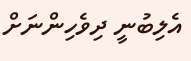އެލިބުނީ ދިވެހިންނަށް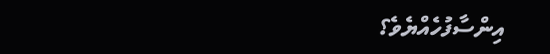އިންސާފުހެއްޔެވެ؟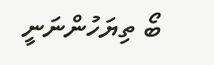ބޯ ތިޔަހުންނަނީ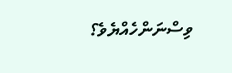ވިސްނަންހެއްޔެވެ؟